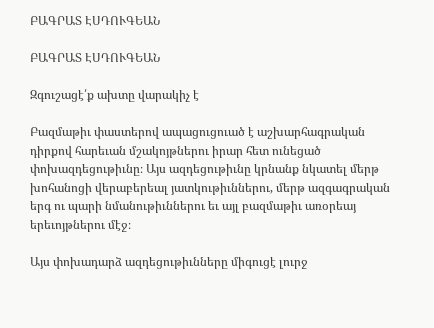ԲԱԳՐԱՏ ԷՍԴՈՒԳԵԱՆ

ԲԱԳՐԱՏ ԷՍԴՈՒԳԵԱՆ

Զգուշացէ՛ք ախտը վարակիչ է

Բազմաթիւ փաստերով ապացուցուած է աշխարհագրական դիրքով հարեւան մշակոյթներու իրար հետ ունեցած փոխազդեցութիւնը։ Այս ազդեցութիւնը կրնանք նկատել մերթ խոհանոցի վերաբերեալ յատկութիւններու, մերթ ազգագրական երգ ու պարի նմանութիւններու եւ այլ բազմաթիւ առօրեայ երեւոյթներու մէջ։

Այս փոխադարձ ազդեցութիւնները միգուցէ լուրջ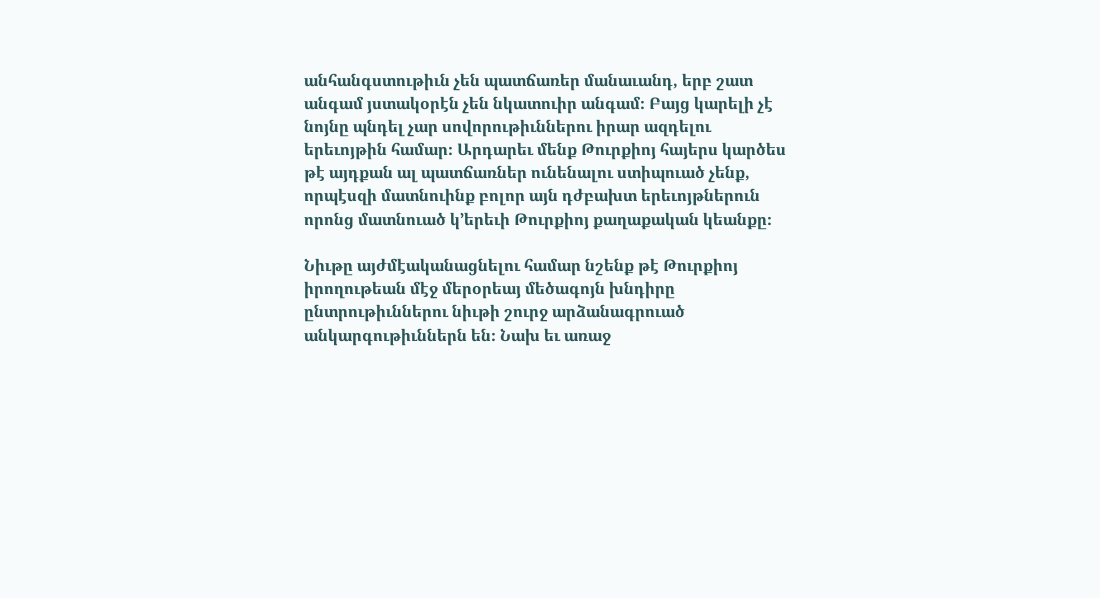անհանգստութիւն չեն պատճառեր մանաւանդ, երբ շատ անգամ յստակօրէն չեն նկատուիր անգամ։ Բայց կարելի չէ նոյնը պնդել չար սովորութիւններու իրար ազդելու երեւոյթին համար։ Արդարեւ մենք Թուրքիոյ հայերս կարծես թէ այդքան ալ պատճառներ ունենալու ստիպուած չենք, որպէսզի մատնուինք բոլոր այն դժբախտ երեւոյթներուն որոնց մատնուած կ՚երեւի Թուրքիոյ քաղաքական կեանքը։

Նիւթը այժմէականացնելու համար նշենք թէ Թուրքիոյ իրողութեան մէջ մերօրեայ մեծագոյն խնդիրը ընտրութիւններու նիւթի շուրջ արձանագրուած անկարգութիւններն են։ Նախ եւ առաջ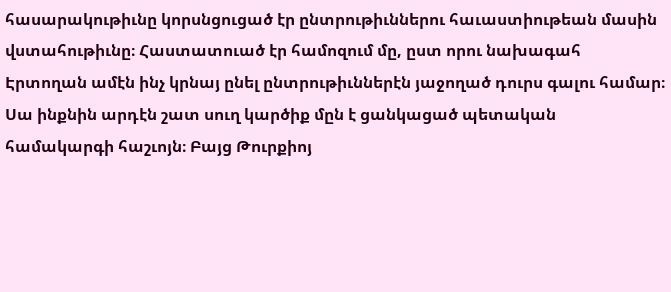հասարակութիւնը կորսնցուցած էր ընտրութիւններու հաւաստիութեան մասին վստահութիւնը։ Հաստատուած էր համոզում մը, ըստ որու նախագահ Էրտողան ամէն ինչ կրնայ ընել ընտրութիւններէն յաջողած դուրս գալու համար։ Սա ինքնին արդէն շատ սուղ կարծիք մըն է ցանկացած պետական համակարգի հաշւոյն։ Բայց Թուրքիոյ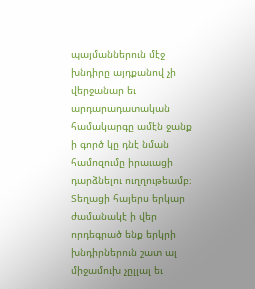պայմաններուն մէջ խնդիրը այդքանով չի վերջանար եւ արդարադատական համակարգը ամէն ջանք ի գործ կը դնէ նման համոզումը իրաւացի դարձնելու ուղղութեամբ։ Տեղացի հայերս երկար ժամանակէ ի վեր որդեգրած ենք երկրի խնդիրներուն շատ ալ միջամուխ չըլլալ եւ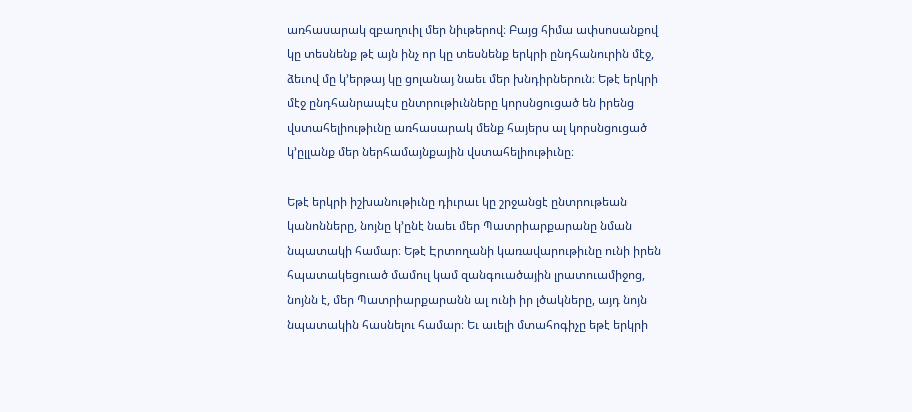առհասարակ զբաղուիլ մեր նիւթերով։ Բայց հիմա ափսոսանքով կը տեսնենք թէ այն ինչ որ կը տեսնենք երկրի ընդհանուրին մէջ, ձեւով մը կ՚երթայ կը ցոլանայ նաեւ մեր խնդիրներուն։ Եթէ երկրի մէջ ընդհանրապէս ընտրութիւնները կորսնցուցած են իրենց վստահելիութիւնը առհասարակ մենք հայերս ալ կորսնցուցած կ՚ըլլանք մեր ներհամայնքային վստահելիութիւնը։

Եթէ երկրի իշխանութիւնը դիւրաւ կը շրջանցէ ընտրութեան կանոնները, նոյնը կ՚ընէ նաեւ մեր Պատրիարքարանը նման նպատակի համար։ Եթէ Էրտողանի կառավարութիւնը ունի իրեն հպատակեցուած մամուլ կամ զանգուածային լրատուամիջոց, նոյնն է, մեր Պատրիարքարանն ալ ունի իր լծակները, այդ նոյն նպատակին հասնելու համար։ Եւ աւելի մտահոգիչը եթէ երկրի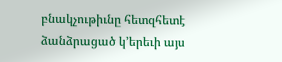բնակչութիւնը հետզհետէ ձանձրացած կ՚երեւի այս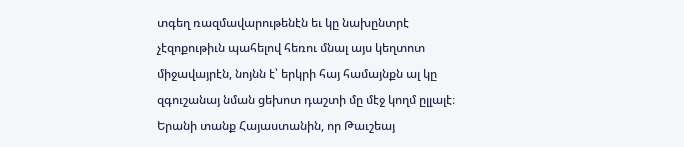տգեղ ռազմավարութենէն եւ կը նախընտրէ չէզոքութիւն պահելով հեռու մնալ այս կեղտոտ միջավայրէն, նոյնն է՝ երկրի հայ համայնքն ալ կը զգուշանայ նման ցեխոտ դաշտի մը մէջ կողմ ըլլալէ։ Երանի տանք Հայաստանին, որ Թաւշեայ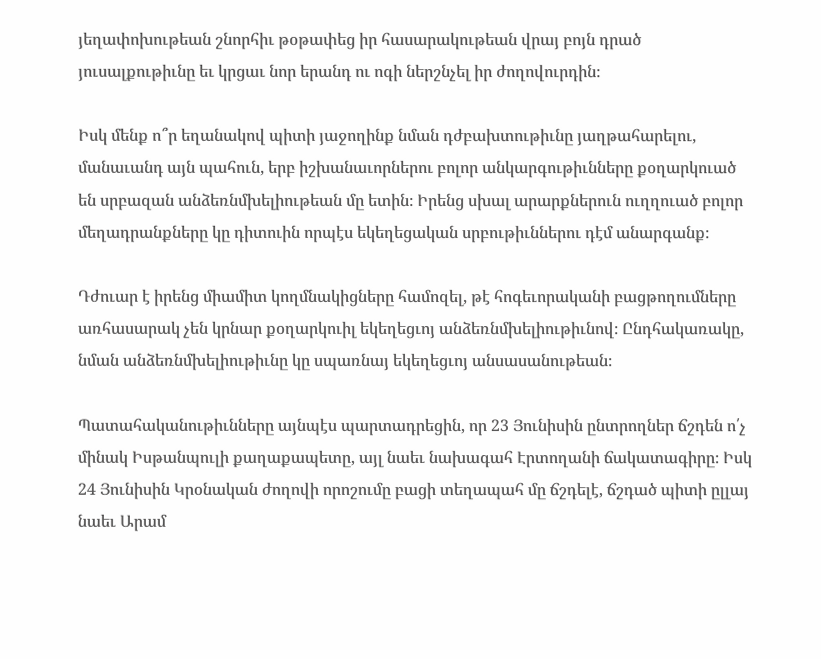յեղափոխութեան շնորհիւ թօթափեց իր հասարակութեան վրայ բոյն դրած յուսալքութիւնը եւ կրցաւ նոր երանդ ու ոգի ներշնչել իր ժողովուրդին։

Իսկ մենք ո՞ր եղանակով պիտի յաջողինք նման դժբախտութիւնը յաղթահարելու, մանաւանդ այն պահուն, երբ իշխանաւորներու բոլոր անկարգութիւնները քօղարկուած են սրբազան անձեռնմխելիութեան մը ետին։ Իրենց սխալ արարքներուն ուղղուած բոլոր մեղադրանքները կը դիտուին որպէս եկեղեցական սրբութիւններու դէմ անարգանք։

Դժուար է իրենց միամիտ կողմնակիցները համոզել, թէ հոգեւորականի բացթողումները առհասարակ չեն կրնար քօղարկուիլ եկեղեցւոյ անձեռնմխելիութիւնով։ Ընդհակառակը, նման անձեռնմխելիութիւնը կը սպառնայ եկեղեցւոյ անսասանութեան։

Պատահականութիւնները այնպէս պարտադրեցին, որ 23 Յունիսին ընտրողներ ճշդեն ո՛չ մինակ Իսթանպուլի քաղաքապետը, այլ նաեւ նախագահ Էրտողանի ճակատագիրը։ Իսկ 24 Յունիսին Կրօնական ժողովի որոշումը բացի տեղապահ մը ճշդելէ, ճշդած պիտի ըլլայ նաեւ Արամ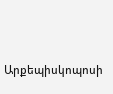Արքեպիսկոպոսի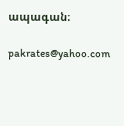ապագան։

pakrates@yahoo.com